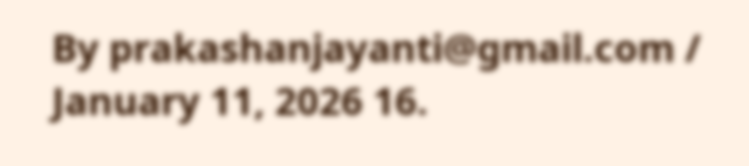By prakashanjayanti@gmail.com / January 11, 2026 16.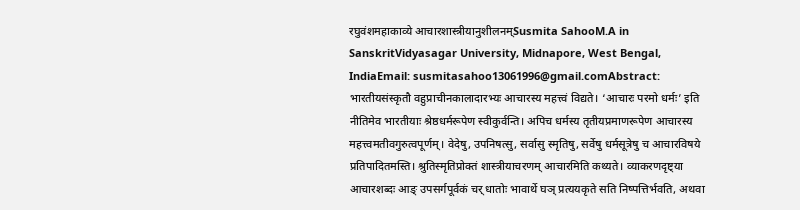रघुवंशमहाकाव्ये आचारशास्त्रीयानुशीलनम्Susmita SahooM.A in SanskritVidyasagar University, Midnapore, West Bengal, IndiaEmail: susmitasahoo13061996@gmail.comAbstract: भारतीयसंस्कृतौ वहुप्राचीनकालादारभ्यः आचारस्य महत्त्वं विद्यते। ‘आचारः परमो धर्मः’ इति नीतिमेव भारतीयाः श्रेष्ठधर्मरूपेण स्वीकुर्वन्ति। अपिच धर्मस्य तृतीयप्रमाणरूपेण आचारस्य महत्त्वमतीवगुरुत्वपूर्णम्। वेदेषु, उपनिषत्सु, सर्वासु स्मृतिषु, सर्वेषु धर्मसूत्रेषु च आचारविषये प्रतिपादितमस्ति। श्रुतिस्मृतिप्रोक्तं शास्त्रीयाचरणम् आचारमिति कथ्यते। व्याकरणदृष्ट्या आचारशब्दः आङ् उपसर्गपूर्वकं चर् धातोः भावार्थे घञ् प्रत्ययकृते सति निष्पत्तिर्भवति, अथवा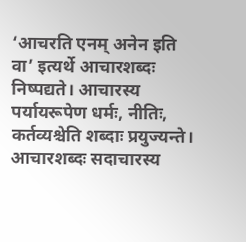‘आचरति एनम् अनेन इति वा’ इत्यर्थे आचारशब्दः निष्पद्यते। आचारस्य पर्यायरूपेण धर्मः, नीतिः, कर्तव्यश्चेति शब्दाः प्रयुज्यन्ते। आचारशब्दः सदाचारस्य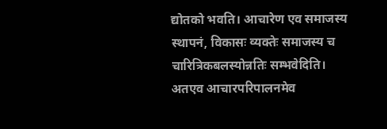द्योतको भवति। आचारेण एव समाजस्य स्थापनं, विकासः व्यक्तेः समाजस्य च चारित्रिकबलस्योन्नतिः सम्भवेदिति। अतएव आचारपरिपालनमेव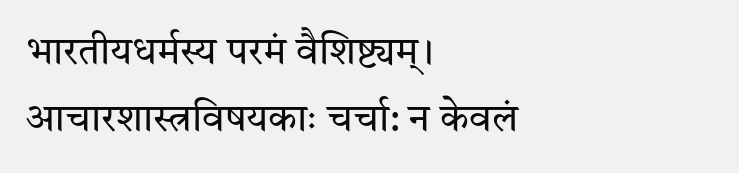भारतीयधर्मस्य परमं वैशिष्ट्यम्। आचारशास्त्रविषयकाः चर्चा: न केवलं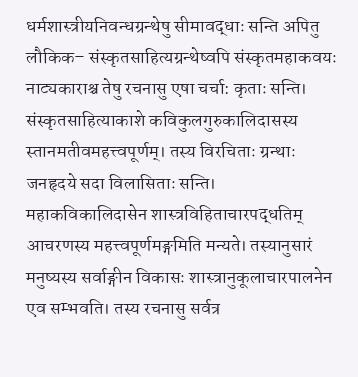धर्मशास्त्रीयनिवन्धग्रन्थेषु सीमावद्धाः सन्ति अपितु लौकिक– संस्कृतसाहित्यग्रन्थेष्वपि संस्कृतमहाकवयः नाट्यकाराश्च तेषु रचनासु एषा चर्चा: कृताः सन्ति। संस्कृतसाहित्याकाशे कविकुलगुरुकालिदासस्य स्तानमतीवमहत्त्वपूर्णम्। तस्य विरचिताः ग्रन्थाः जनहृदये सदा विलासिताः सन्ति। महाकविकालिदासेन शास्त्रविहिताचारपद्धतिम् आचरणस्य महत्त्वपूर्णमङ्गमिति मन्यते। तस्यानुसारं मनुष्यस्य सर्वाङ्गीन विकासः शास्त्रानुकूलाचारपालनेन एव सम्भवति। तस्य रचनासु सर्वत्र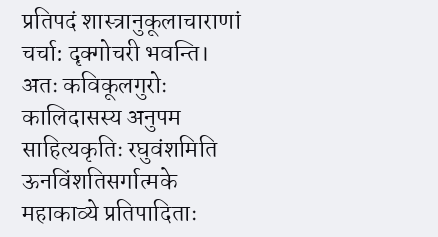प्रतिपदं शास्त्रानुकूलाचाराणां चर्चा: दृक्गोचरी भवन्ति। अतः कविकूलगुरोः कालिदासस्य अनुपम साहित्यकृतिः रघुवंशमिति ऊनविंशतिसर्गात्मके महाकाव्ये प्रतिपादिताः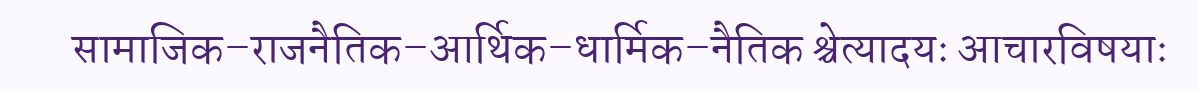सामाजिक–राजनैतिक–आर्थिक–धार्मिक–नैतिक श्चेत्यादयः आचारविषयाः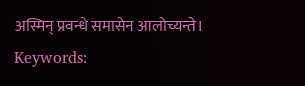अस्मिन् प्रवन्धे समासेन आलोच्यन्ते। Keywords: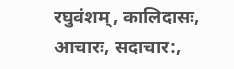रघुवंशम्, कालिदासः, आचारः, सदाचार:,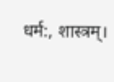धर्म:, शास्त्रम्।